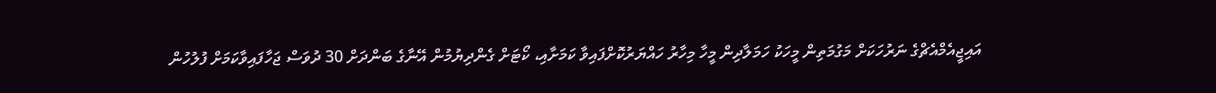އައިޖީއެމްއެޗްގެ ނަރުހަކަށް މަގުމަތިން މީހަކު ހަމަލާދިން މީހާ މިހާރު ހައްޔަރުކޮށްފައިވާ ކަމަށާއި، ކޯޓަށް ގެންދިޔުމުން އޭނާގެ ބަންދަށް 30 ދުވަސް ޖަހާފައިވާކަމަށް ފުލުހުން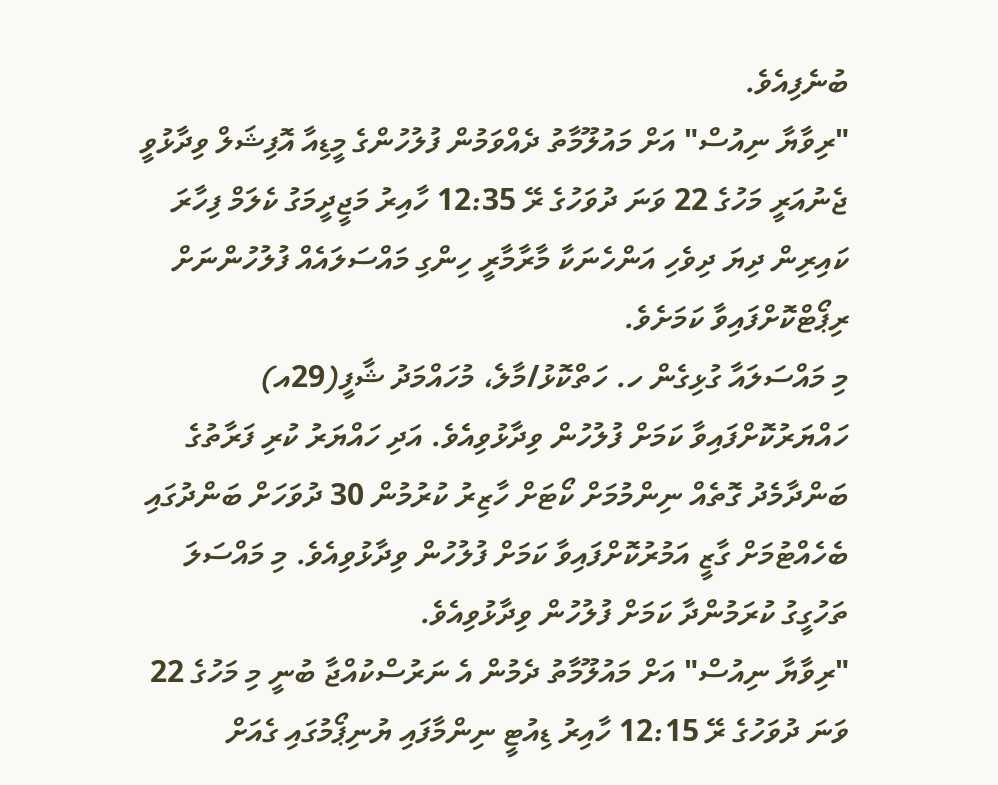ބުނެފިއެވެ.
"ރިވާޔާ ނިއުސް" އަށް މައުލޫމާތު ދެއްވަމުން ފުލުހުންގެ މީޑިއާ އޮފިޝަލް ވިދާޅުވީ ޖެނުއަރީ މަހުގެ 22 ވަނަ ދުވަހުގެ ރޭ 12:35 ހާއިރު މަޖީދީމަގު ކެލަމް ފިހާރަ ކައިރިން ދިޔަ ދިވެހި އަންހެނަކާ މާރާމާރީ ހިންގި މައްސަލައެއް ފުލުހުންނަށް ރިޕޯޓްކޮށްފައިވާ ކަމަށެވެ.
މި މައްސަލައާ ގުޅިގެން ހ. ހަތްކޮޅު/މާލެ، މުހައްމަދު ޝާފީ(29އ) ހައްޔަރުކޮށްފައިވާ ކަމަށް ފުލުހުން ވިދާޅުވިއެވެ. އަދި ހައްޔަރު ކުރި ފަރާތުގެ ބަންދާމެދު ގޮތެއް ނިންމުމަށް ކޯޓަށް ހާޒިރު ކުރުމުން 30 ދުވަހަށް ބަންދުގައި ބެހެއްޓުމަށް ގާޒީ އަމުރުކޮށްފައިވާ ކަމަށް ފުލުހުން ވިދާޅުވިއެވެ. މި މައްސަލަ ތަހުގީގު ކުރަމުންދާ ކަމަށް ފުލުހުން ވިދާޅުވިއެވެ.
"ރިވާޔާ ނިއުސް" އަށް މައުލޫމާތު ދެމުން އެ ނަރުސްކުއްޖާ ބުނީ މި މަހުގެ 22 ވަނަ ދުވަހުގެ ރޭ 12:15 ހާއިރު ޑިއުޓީ ނިންމާފައި ޔުނިޕޯމުގައި ގެއަށް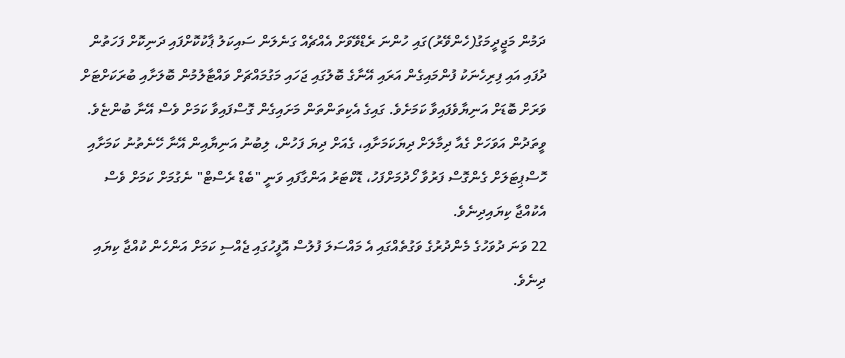ދަމުން މަޖީދީމަގު(ހެންވޭރު)ގައި ހުންނަ ރެޑްވޭވަށް އެއްޗެއް ގަނެލަން ސައިކަލު ޕާކުކޮށްފައި ދަނިކޮށް ފަހަތުން ދުފައި އައި ފިރިހެނަކު ފުންމައިގެން އަރައި އޭނާގެ ބޮލުގައި ޖަހައި މަގުމައްޗަށް ވައްޓާލުމުން ބޮލަށާއި ބުރަކަށްޓަށް ވަރަށް ބޮޑަށް އަނިޔާވެފައިވާ ކަމަށެވެ. ގައިގެ އެކިތަންތަން މަށައިގެން ގޮސްފައިވާ ކަމަށް ވެސް އޭނާ ބުންޏެވެ.
ވީތަދުން އަވަހަށް ގެއާ ދިމާލަށް ދިޔަކަމަށާއި، ގެއަށް ދިޔަ ފަހުން، ލިބުނު އަނިޔާއިން އޭނާ ހޭނެތުނު ކަމަށާއި ހޮސްޕިޓަލަށް ގެންގޮސް ފަރުވާ ހޯދުމަށްފަހު، ޑޮކްޓަރު އަންގާފައި ވަނީ "ބެޑް ރެސްޓް" ނެގުމަށް ކަމަށް ވެސް އެކުއްޖާ ކިޔައިދިނެވެ.
22 ވަނަ ދުވަހުގެ މެންދުރުގެ ވަގުތެއްގައި އެ މައްސަލަ ފުލުސް އޮފީހުގައި ޖެއްސި ކަމަށް އަންހެން ކުއްޖާ ކިޔައި ދިނެވެ.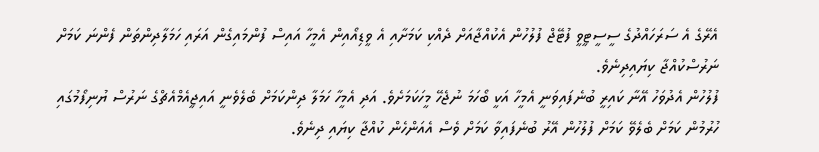އެރޭގެ އެ ސަރަހައްދުގެ ސީސީޓީވީ ފުޓޭޖް ފުލުހުން އެކުއްޖާއަށް ދެއްކި ކަމަށާއި އެ ވީޑިއޯއިން އެމީހާ އައިސް ފުންމައިގެން އަރައި ހަމަލާދިންތަން ފެންނަ ކަމަށް ނަރުސްކުއްޖާ ކިޔައިދިނެވެ.
ފުލުހުން އެދުވަހު އޭނާ ކައިރީ ބުނެފައިވަނީ އެމީހާ އަކީ ބޯހަމަ ނުޖެހޭ މީހަކަމަށެވެ. އަދި އެމީހާ ހަމަލާ ދިންކަމަށް ބެލެވެނީ އައިޖީއެމްއެޗްގެ ނަރުސް ޔުނިފޯމުގައި ހުރުމުން ކަމަށް ބެލެވޭ ކަމަށް ފުލުހުން އޭރު ބުނެފައިވާ ކަމަށް ވެސް އެއަންހެން ކުއްޖާ ކިޔައި ދިނެވެ.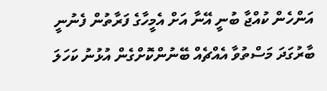އަންހެން ކުއްޖާ ބުނީ އޭނާ އަށް އެމީހާގެ ފަރާތުން ފެނުނީ ބާރުގަދަ މަސްތުވާ އެއްޗެއް ބޭނުންކޮށްގެން އުޅުނު ކަހަލަ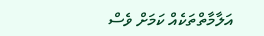އަލާމާތްތަކެއް ކަމަށް ވެސް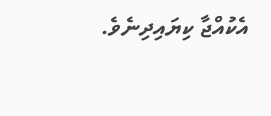އެކުއްޖާ ކިޔައިދިނެވެ.